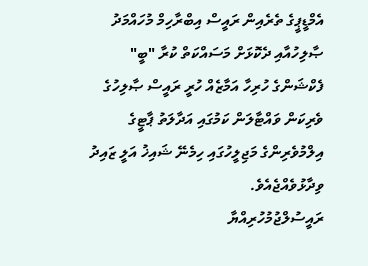އެމްޑީޕީގެ ތެރެއިން ރައީސް އިބްރާހިމް މުހައްމަދު ޞާލިހުއާއި ދެކޮޅަށް މަސައްކަތް ކުރާ "ބީ" ފެކްޝަންގެ ހުރިހާ އަމާޒެއް ހުރީ ރައީސް ޞާލިހުގެ ވެރިކަން ވައްޓާލަން ކަމުގައި އަދާލަތު ޕާޓީގެ އިލްމުވެރިންގެ މަޖިލީހުގައި ހިމެނޭ ޝައިޚު އަލީ ޒައިދު ވިދާޅުވެއްޖެއެވެ.
ރައީސުލްޖުމުހުރިއްޔާ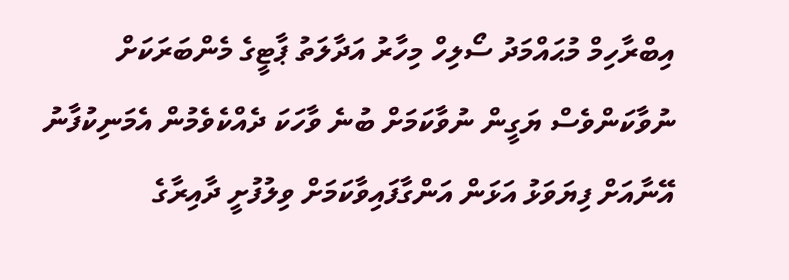އިބްރާހިމް މުޙައްމަދު ސޯލިހް މިހާރު އަދާލަތު ޕާޓީގެ މެންބަރަކަށް ނުވާކަންވެސް ޔަގީން ނުވާކަމަށް ބުނެ ވާހަކަ ދެއްކެވެމުން އެމަނިކުފާނު އޭނާއަށް ފިޔަވަޅު އަޅަން އަންގާފައިވާކަމަށް ވިލުފުށީ ދާއިރާގެ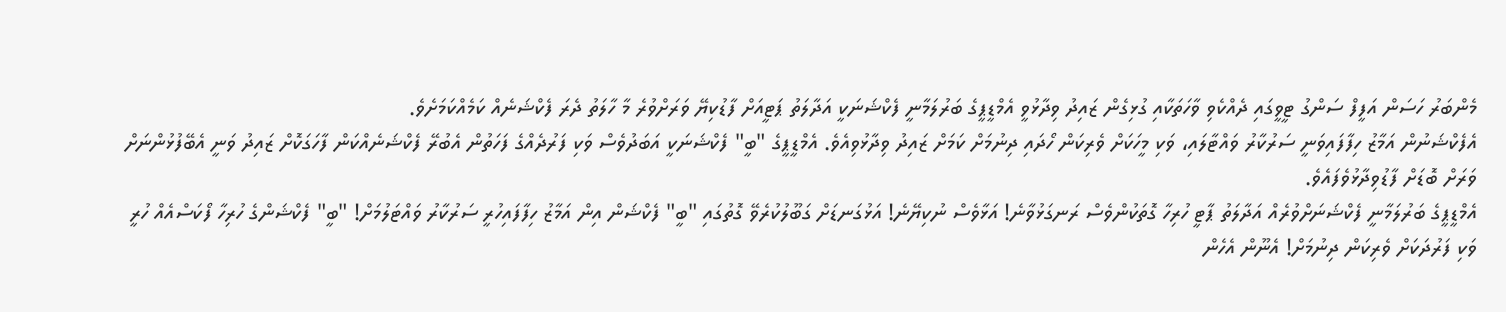މެންބަރު ހަސަން އަފީފް ސަންގު ޓީވީގައި ދެއްކެވި ވާހަތަކާއި ގުޅިގެން ޒައިދު ވިދާޅުވީ އެމްޑީޕީގެ ބަރުލަމާނީ ފެކްޝަނަކީ އަދާލަތު ޕަޓީއަށް ފާޑުކިޔޭ ވަރަށްވުރެ މާ ހާލަތު ދެރަ ފެކްޝަނެއް ކަމެއްކަމަށެވެ.
އެފެކްޝަނުން އަމާޒު ހިފާފައިވަނީ ސަރުކާރު ވައްޓާލައި، ވަކި މީހަކަށް ވެރިކަން ހޯދައި ދިނުމަށް ކަމަށް ޒައިދު ވިދާޅުވިއެވެ. އެމްޑީޕީގެ "ބީ" ފެކްޝަނަކީ އަބަދުވެސް ވަކި ފަރުދެއްގެ ފަހަތުން އެބުރޭ ފެކްޝަނެއްކަން ފާހަގަކޮށް ޒައިދު ވަނީ އެބޭފުޅުންނަށް ވަރަށް ބޮޑަށް ފާޑުވިދާޅުވެފައެވެ.
އެމްޑީޕީގެ ބަރުލަމާނީ ފެކްޝަނަށްވުރެއް އަދާލަތު ޕާޓީ ހުރިހާ ގޮތަކުންވެސް ރަނގަޅުވާނެ! އަޅާވެސް ނުކިޔޭނެ! އަޅުގަނޑަށް ގަބޫލުކުރެވޭ ގޮތުގައި "ބީ" ފެކްޝަން އިން އަމާޒު ހިފާފައިހުރީ ސަރުކާރު ވައްޓަލުމަށް! "ބީ" ފެކްޝަންގެ ހުރިހާ ފޯކަސްއެއް ހުރީ ވަކި ފަރުދަކަށް ވެރިކަން ދިނުމަށް! އެނޫން އެހެން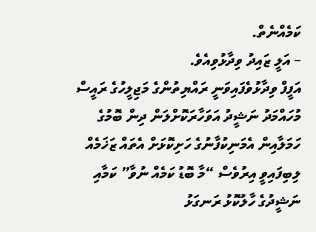ކަމެއްނެތް.
– އަލީ ޒައިދު ވިދާޅުވިއެވެ.
އަފީފް ވިދާޅުވެފައިވަނީ ރައްޔިތުންގެ މަޖިލީހުގެ ރައީސް މުހައްމަދު ނަޝީދު އަވަހާރަކޮށްލަން ދިން ބޮމުގެ ހަމަލާއިން އެމަނިކުފާނުގެ ހަށިކޮޅަށް އެތައް ޒަޚަމެއް ލިބިފައިވީ އިރުވެސް “މާ ބޮޑު ކަމެއް ނުވާ” ކަމާއި ނަޝީދުގެ ހާލުކޮޅު ރަނގަޅު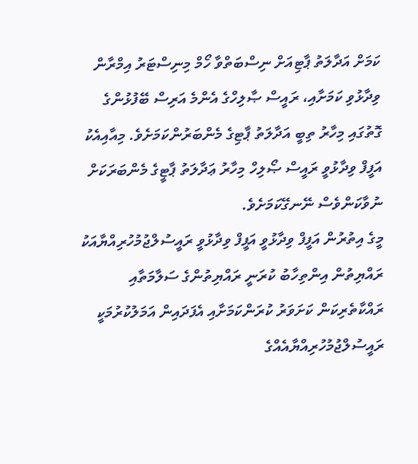ކަމަށް އަދާލަތު ޕާޓިއަށް ނިސްބަތްވާ ހޯމް މިނިސްޓަރު އިމްރާން ވިދާޅުވި ކަމަށާއި، ރައީސް ޞާލިހްގެ އެންމެ އަރިސް ބޭފުޅުންގެ ގޮތުގައި މިހާރު ތިބީ އަދާލަތު ޕާޓިގެ މެންބަރުންކަމަށެވެ. މިއާއިއެކު އަފީފް ވިދާޅުވީ ރައީސް ޞޯލިހް މިހާރު ޢަދާލަތު ޕާޓީގެ މެންބަރަކަށް ނުވާކަންވެސް ނޭނގޭކަމަށެވެ.
މީގެ އިތުރުން އަފީފް ވިދާޅުވީ އަފީފް ވިދާޅުވީ ރައީސުލްޖުމުހުރިއްޔާއަކު ރައްޔިތުން އިންތިހާބު ކުރަނީ ރައްޔިތުންގެ ސަލާމަތާއި ރައްކާތެރިކަން ކަށަވަރު ކުރަންކަމަށާއި އެފަދައިން އަމަލުކުރުމަކީ ރައީސުލްޖުމުހުރިއްޔާއެއްގެ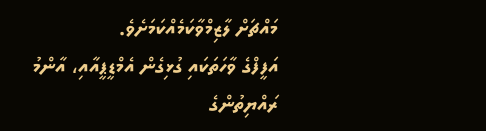މައްޗަށް ލާޒިމްވާކަމެއްކަމަށެވެ.
އަފީފްގެ ވާހަތަކައި ގުޅިގެން އެމްޑީޕީއާއި، އާންމު ރައްޔިތުންގެ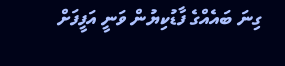ގިނަ ބައެއްގެ ފާޑުކިޔުން ވަނީ އަފީފަށް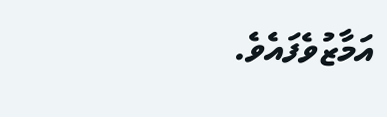އަމާޒުވެފައެވެ.